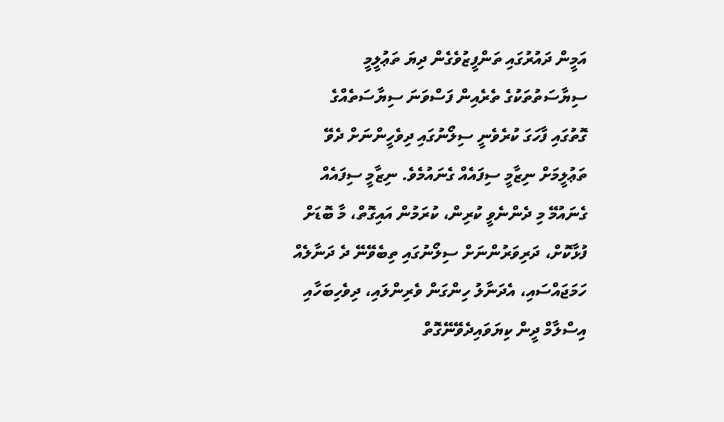އަމީން ދައުރުގައި ތަންފީޒުވެގެން ދިޔަ ތަޢުލީމީ ސިޔާސަތުތަކުގެ ތެރެއިން ފަސްވަނަ ސިޔާސަތެއްގެ ގޮތުގައި ފާހަގަ ކުރެވެނީ ސިލޯނުގައި ދިވެހީންނަށް ދެވޭ ތަޢުލީމަށް ނިޒާމީ ސިފައެއް ގެނައުމެވެ. ނިޒާމީ ސިފައެއް ގެނައުމޭ މި ދެންނެވީ ކުރިން، ކުރަމުން އައިގޮތް، މާ ބޮޑަށް ފުޅާކޮށް، ދަރިވަރުންނަށް ސިލޯނުގައި ތިބެވޭނޭ ދެ ދަނާލެއް ހަމަޖައްސައި، އެދަނާލު ހިންގަން ވެރިންލައި، ދިވެހިބަހާއި އިސްލާމް ދީން ކިޔަވައިދެވޭނޭގޮތް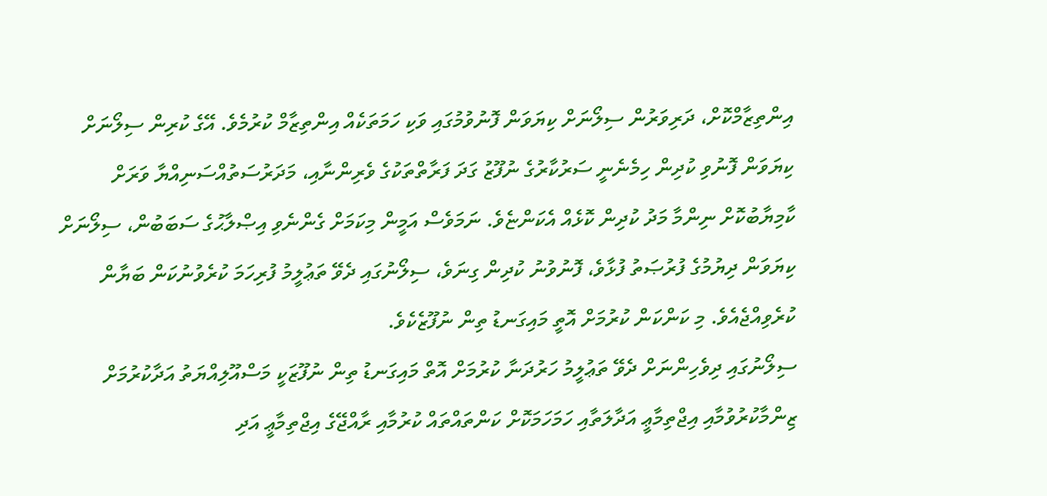އިންތިޒާމްކޮށް، ދަރިވަރުން ސިލޯނަށް ކިޔަވަން ފޮނުވުމުގައި ވަކި ހަމަތަކެއް އިންތިޒާމް ކުރުމެވެ. އޭގެ ކުރިން ސިލޯނަށް ކިޔަވަން ފޮނުވި ކުދިން ހިމެނެނީ ސަރުކާރުގެ ނުފޫޒު ގަދަ ފަރާތްތަކުގެ ވެރިންނާއި، މަދަރުސަތުއްސަނިއްޔާ ވަރަށް ކާމިޔާބުކޮށް ނިންމާ މަދު ކުދިން ކޮޅެއް އެކަންޏެވެ. ނަމަވެސް އަމީން މިކަމަށް ގެންނެވި އިޞްލާޙުގެ ސަބަބުން، ސިލޯނަށް ކިޔަވަން ދިޔުމުގެ ފުރުޞަތު ފުޅާވެ، ފޮނުވުނު ކުދިން ގިނަވެ، ސިލޯނުގައި ދެވޭ ތަޢުލީމު ފުރިހަމަ ކުރެވުނުކަން ބަޔާން ކުރެވިއްޖެއެވެ. މި ކަންކަން ކުރުމަށް އޮތީ މައިގަނޑު ތިން ނުފޫޒެކެވެ.
ސިލޯނުގައި ދިވެހިންނަށް ދެވޭ ތަޢުލީމު ހަރުދަނާ ކުރުމަށް އޮތް މައިގަނޑު ތިން ނުފޫޒަކީ މަސްއޫލިއްޔަތު އަދާކުރުމަށް ޒިންމާކުރުވުމާއި އިޖްތިމާޢީ އަދާލަތާއި ހަމަހަމަކޮށް ކަންތައްތައް ކުރުމާއި ރާއްޖޭގެ އިޖްތިމާޢީ އަދި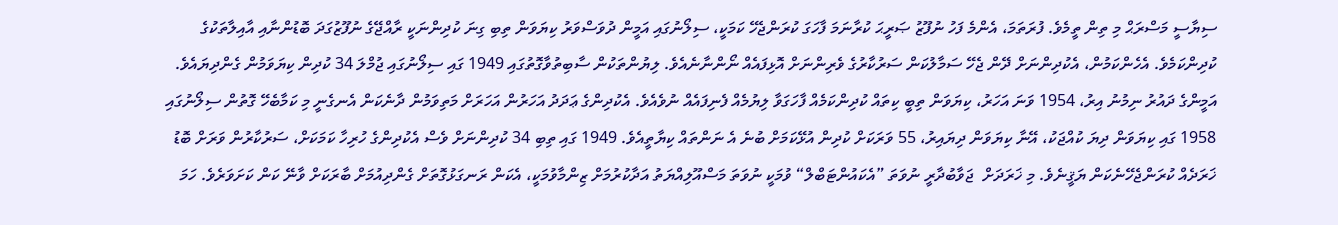ސިޔާސީ މަސްރަޙް މި ތިން ތީމެވެ. ފުރަތަމަ، އެންމެ ފަހު ނުފޫޒު ޞަރީޙަ ކުރާނަމަ ފާހަގަ ކުރަންޖެހޭ ކަމަކީ، ސިލޯނުގައި އަމީން ދުވަސްވަރު ކިޔަވަން ތިބި ގިނަ ކުދިންނަކީ ރާއްޖޭގެ ނުފޫޒުގަދަ ބޮޑުންނާއި އާއިލާތަކުގެ ކުދިންކަމެވެ. އެހެންކަމުން، އެކުދިންނަށް ދޭން ޖެހޭ ސަމާލުކަން ސަރުކާރުގެ ވެރިންނަށް އޮޅިފައެއް ނޯންނާނެއެވެ. ލިޔުންތަކުން ސާބިތުވާގޮތުގައި 1949 ގައި ސިލޯނުގައި ޖުމްލަ 34 ކުދިން ކިޔަވަމުން ގެންދިޔައެވެ. އަމީންގެ ދައުރު ނިމުނު އިރު، 1954 ވަނަ އަހަރު، ކިޔަވަން ތިބީ ކިތައް ކުދިންކަމެއް ފާހަގަވާ ލިޔުމެއް ފެނިފައެއް ނުވެއެވެ. އެކުދިންގެ ޢަދަދު އަހަރުން އަހަރަށް މަތިވަމުން ދާނެކަން އެނގެނީ މި ކަމާބެހޭ ގޮތުން ސިލޯނުގައި 1958 ގައި ކިޔަވަން ދިޔަ ކުއްޖަކު، އޭނާ ކިޔަވަން ދިޔައިރު، 55 ވަރަކަށް ކުދިން އުޅޭކަމަށް ބުނެ އެ ނަންތައް ކިޔާތީއެވެ. 1949 ގައި ތިބި 34 ކުދިންނަށް ވެސް އެކުދިންގެ ހުރިހާ ކަމަކަށް، ސަރުކާރުން ވަރަށް ބޮޑު ޚަރަދެއް ކުރަންޖެހޭނެކަން ޔަޤީނެވެ. މި ޚަރަދަށް  ޖަވާބުދާރީ ނުވަތަ ”އެކައުންޓަބްލް“ ވުމަކީ ނުވަތަ މަސްއޫލިއްޔަތު އަދާކުރުމަށް ޒިންމާވުމަކީ، އެކަން ރަނގަޅުގޮތަށް ގެންދިއުމަށް ބާރަކަށް ވާނޭ ކަން ކަށަވަރެވެ. ހަމަ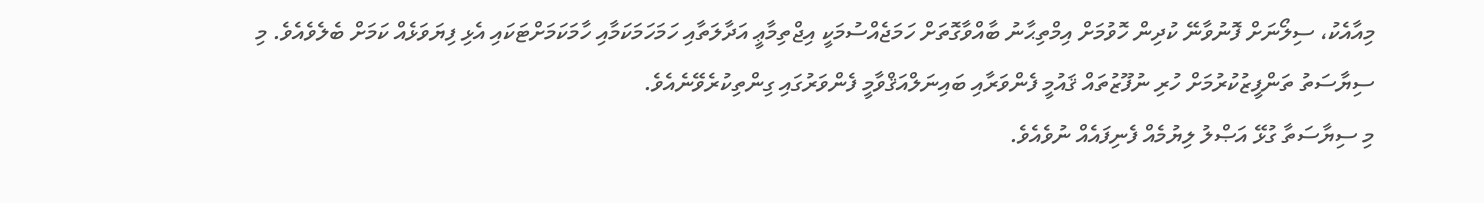މިއާއެކު، ސިލޯނަށް ފޮނުވާނޭ ކުދިން ހޮވުމަށް އިމްތިޙާނު ބާއްވާގޮތަށް ހަމަޖެއްސުމަކީ އިޖްތިމާޢީ އަދާލަތާއި ހަމަހަމަކަމާއި ހާމަކަމަށްޓަކައި އެޅި ފިޔަވަޅެއް ކަމަށް ބެލެވެއެވެ. މި ސިޔާސަތު ތަންފީޒުކުރުމަށް ހުރި ނުފޫޒުތައް ޤައުމީ ފެންވަރާއި ބައިނަލްއަޤްވާމީ ފެންވަރުގައި ގިންތިކުރެވޭނެއެވެ.
މި ސިޔާސަތާ ގުޅޭ އަޞްލު ލިޔުމެއް ފެނިފައެއް ނުވެއެވެ.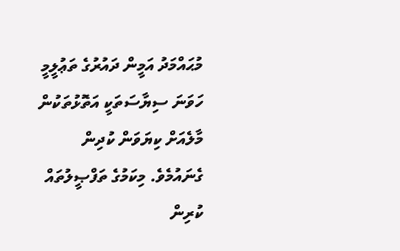މުޙައްމަދު އަމީން ދައުރުގެ ތަޢުލީމީ ހަވަނަ ސިޔާސަތަކީ އަތޮޅުތަކުން މާލެއަށް ކިޔަވަން ކުދިން ގެނައުމެވެ. މިކަމުގެ ތަފްޞީލުތައް ކުރިން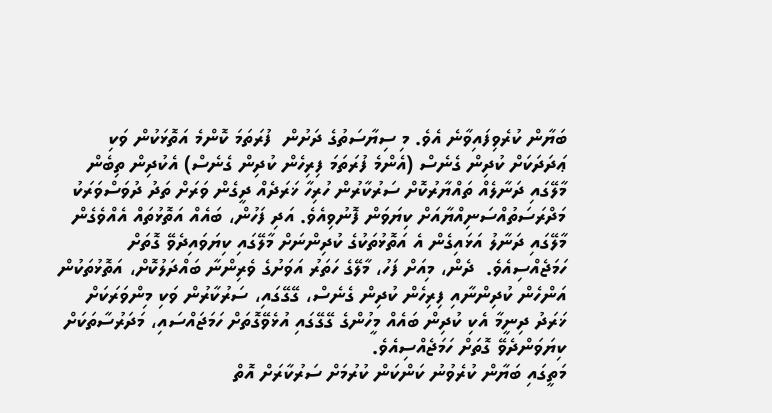ބަޔާން ކުރެވިފައިވާނެ އެވެ. މި ސިޔާސަތުގެ ދަށުން  ފުރަތަމަ ކޮންމެ އަތޮޅަކުން ވަކި ޢަދަދަކަށް ކުދިން ގެނެސް (އެންމެ ފުރަތަމަ ފިރިހެން ކުދިން ގެނެސް) އެކުދިން ތިބެން މާލޭގައި ދަނާލެއް ތައްޔާރުކޮށް ސަރުކާރުން ހުރިހާ ޚަރަދެއް ދީގެން ވަރަށް ތަދު ދުވަސްވަރަކު މަދްރަސަތުއްސަނިއްޔާއަށް ކިޔަވަން ފޮނުވިއެވެ. އަދި ފަހުން، ބައެއް އަތޮޅުތައް އެއްވެގެން މާލޭގައި ދަނާލު އަޅައިގެން އެ އަތޮޅުތަކުގެ ކުދިންނަށް މާލޭގައި ކިޔަވައިދެވޭ ގޮތަށް ހަމަޖެއްސިއެވެ.  ދެން، މިއަށް ފަހު، މާލޭގެ ހަތަރު އަވަށުގެ ވެރިންނާ ބައްދަލުކޮށް، އަތޮޅުތަކުން އަންހެން ކުދިންނާއި ފިރިހެން ކުދިން ގެނެސް، ގޭގޭގައި، ސަރުކާރުން ވަކި މިންވަރަކަށް ޚަރަދު ދިނީމާ އެކި ކުދިން ބައެއް މީހުންގެ ގޭގޭގައި އުޅެވޭގޮތަށް ހަމަޖައްސައި، މަދަރުސާތަކަށް ކިޔަވަންދެވޭ ގޮތަށް ހަމަޖެއްސިއެވެ.
މަތީގައި ބަޔާން ކުރެވުނު ކަންކަން ކުރުމަށް ސަރުކާރަށް އޮތް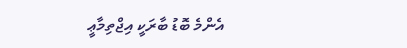އެންމެ ބޮޑު ބާރަކީ އިޖްތިމާޢީ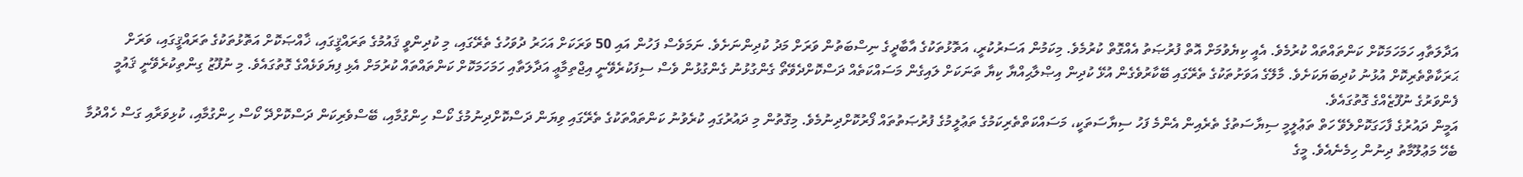އަދާލަތާއި ހަމަހަމަކޮށް ކަންތައްތައް ކުރުމެވެ. އެއީ ކިޔެވުމަށް އޮތް ފުރުޞަތު އެއްގޮތް ކުރުމެވެ. މިކަމުން އަސަރުކުރީ، އަތޮޅުތަކުގެ އާބާދީގެ ނިސްބަތުން ވަރަށް މަދު ކުދިންނަށެވެ. ނަމަވެސް ފަހުން އައި 50 ވަރަކަށް އަހަރު ދުވަހުގެ ތެރޭގައި، މި ކުދިންވީ ޤައުމުގެ ތަރައްޤީގައި، ޚާއްޞަކޮށް އަތޮޅުތަކުގެ ތަރައްޤީގައި، ވަރަށް ޙަރަކާތްތެރިކޮށް އުޅުނު ކުދިބަޔަކަށެވެ. މާލޭގެ އަވަށުތަކުގެ ތެރޭގައި ބޭކާރުވެގެން އުޅޭ ކުދިން އިޞްލާޙިއްޔާ ކިޔާ ތަނަކަށް ލައިގެން މަސައްކަތެއް ދަސްކޮށްދެވޭތޯ ގެންގުޅުނު ގެންގުޅުން ވެސް ސިފަކުރެވޭނީ އިޖްތިމާޢީ އަދާލަތާއި ހަމަހަމަކޮށް ކަންތައްތައް ކުރުމަށް އެޅި ފިޔަވަޅެއްގެ ގޮތުގައެވެ. މި ނުފޫޒު ގިންތިކުރެވޭނީ ޤައުމީ ފެންވަރުގެ ނުފޫޒެއްގެ ގޮތުގައެވެ.
އަމީން ދައުރުގެ ފާހަގަކޮށްލެވޭ ހަތް ތަޢުލީމީ ސިޔާސަތުގެ ތެރެއިން އެންމެ ފަހު ސިޔާސަތަކީ، މަސައްކަތްތެރިކަމުގެ ތަޢުލީމުގެ ފުރުޞަތުތައް ފޯރުކޮށްދިނުމެވެ. މިގޮތުން މި ދައުރުގައި ކުރެވުނު ކަންތައްތަކުގެ ތެރޭގައި ވިޔަން ދަސްކޮށްދިނުމުގެ ކޯސް ހިންގުމާއި، ބޭސްވެރިކަން ދަސްކޮށްދޭ ކޯސް ހިންގުމާއި، ކުޅިވަރާއި ގަސް ހެއްދުމާ ބެހޭ މަޢުލޫމާތު ދިނުން ހިމެނެއެވެ. މީގެ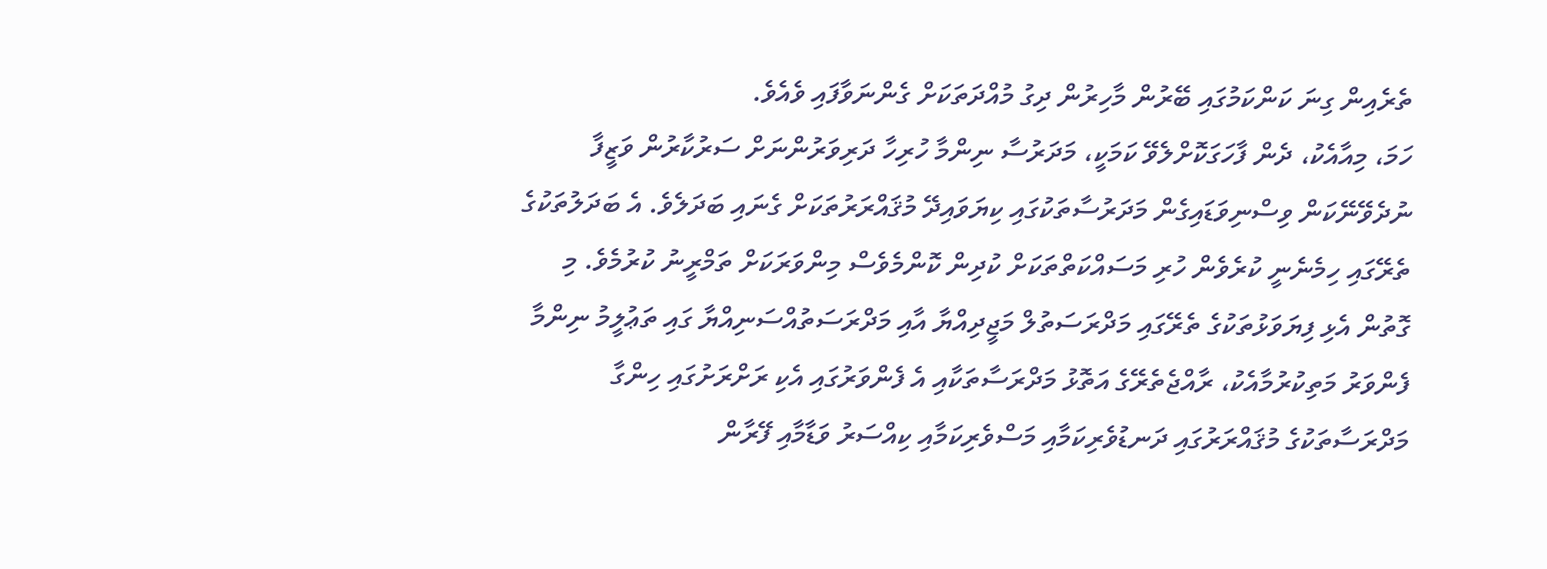ތެރެއިން ގިނަ ކަންކަމުގައި ބޭރުން މާހިރުން ދިގު މުއްދަތަކަށް ގެންނަވާފައި ވެއެވެ.
ހަމަ، މިއާއެކު، ދެން ފާހަގަކޮށްލެވޭ ކަމަކީ، މަދަރުސާ ނިންމާ ހުރިހާ ދަރިވަރުންނަށް ސަރުކާރުން ވަޒީފާ ނުދެވޭނޭކަން ވިސްނިވަޑައިގެން މަދަރުސާތަކުގައި ކިޔަވައިދޭ މުޤައްރަރުތަކަށް ގެނައި ބަދަލެވެ. އެ ބަދަލުތަކުގެ ތެރޭގައި ހިމެނެނީ ކުރެވެން ހުރި މަސައްކަތްތަކަށް ކުދިން ކޮންމެވެސް މިންވަރަކަށް ތަމްރީނު ކުރުމެވެ. މި ގޮތުން އެޅި ފިޔަވަޅުތަކުގެ ތެރޭގައި މަދްރަސަތުލް މަޖީދިއްޔާ އާއި މަދްރަސަތުއްސަނިއްޔާ ގައި ތަޢުލީމު ނިންމާ ފެންވަރު މަތިކުރުމާއެކު، ރާއްޖެތެރޭގެ އަތޮޅު މަދްރަސާތަކާއި އެ ފެންވަރުގައި އެކި ރަށްރަށުގައި ހިންގާ މަދްރަސާތަކުގެ މުޤައްރަރުގައި ދަނޑުވެރިކަމާއި މަސްވެރިކަމާއި ކިއްސަރު ވަޑާމާއި ފޭރާން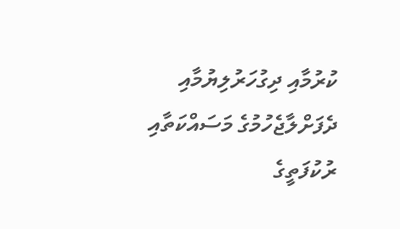ކުރުމާއި ދިގުހަރުލިޔުމާއި ދެފަށްލާޖެހުމުގެ މަސައްކަތާއި ރުކުފަތީގެ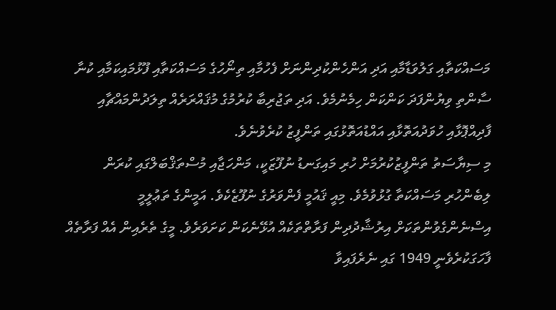މަސައްކަތާއި ގަލުވަޑާމާއި އަދި އަންހެންކުދިންނަށް ފެހުމާއި ތިނޯހުގެ މަސައްކަތާއި ފޫޅުމައިކަމާއި ކުނާ ސާންތި ވިޔުންފަދަ ކަންކަން ހިމެނުމެވެ. އަދި ތަޖުރިބާ ކުރުމުގެ މުޤައްރަރެއް ތިލަދުންމައްޗާއި ފާދިއްޕޮޅާއި ހުވަދުއަތޮޅާއި އައްޑުއަތޮޅުގައި ތަންފީޒު ކުރެވުނެވެ.
މި ސިޔާސަތު ތަންފީޒުކުރުމަށް ހުރި މައިގަނޑު ނުފޫޒަކީ، މަންހަޖާއި މުސްތަޤްބަލްގައި ކުރަން ލިބެންހުރި މަސައްކަތާ ގުޅުވުމެވެ. މިއީ ޤައުމީ ފެންވަރުގެ ނުފޫޒެކެވެ. އަމީންގެ ތަޢުލީމީ އިސްނެންގެވުންތަކަށް އިރުޝާދުދިން ފަރާތްތަކެއް އުޅޭނެކަން ކަށަވަރެވެ. މީގެ ތެރެއިން އެއް ފަރާތެއް ފާހަގަކުރެވެނީ 1949 ގައި ނެރެފައިވާ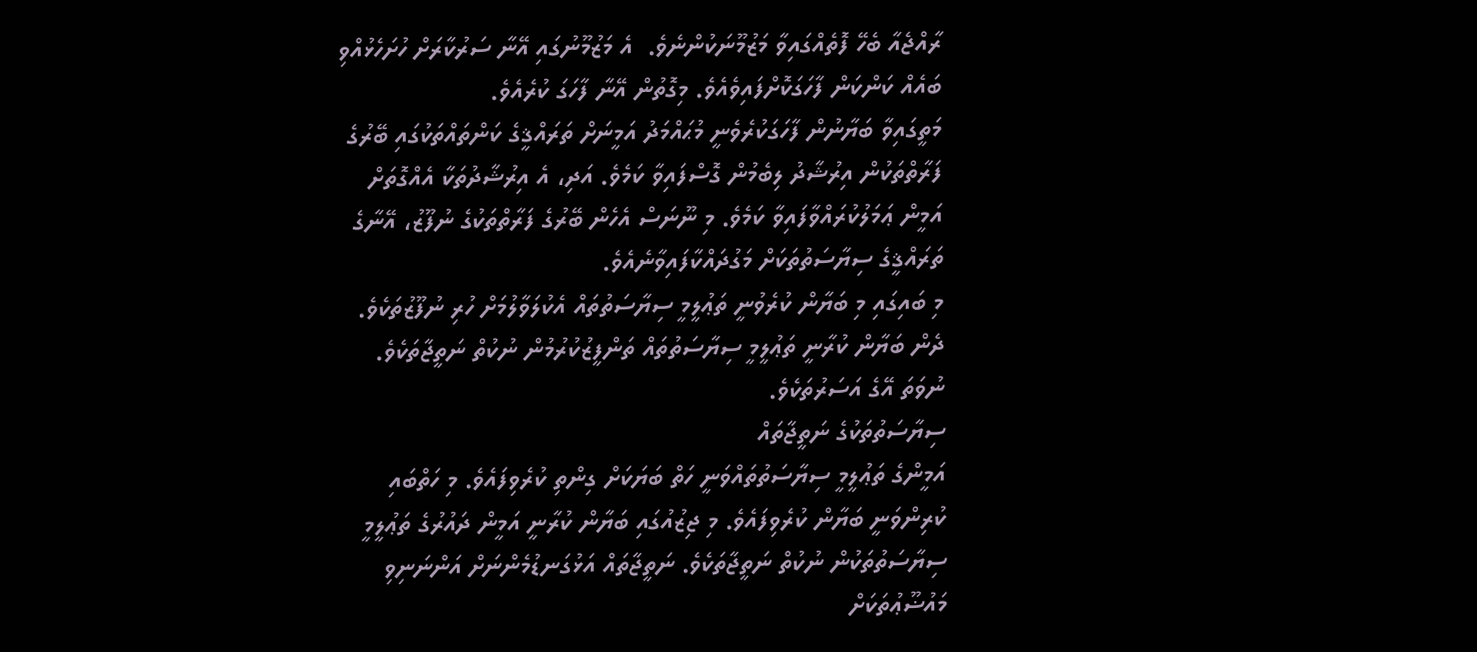ރާއްޖެއާ ބެހޭ ފޮތެއްގައިވާ މަޒުމޫނަކުންނެވެ.  އެ މަޒުމޫނުގައި އޭނާ ސަރުކާރަށް ހުށަހެޅުއްވި ބައެއް ކަންކަން ފާހަގަކޮށްފައިވެއެވެ. މިގޮތުން އޭނާ ފާހަގަ ކުރެއެވެ.
މަތީގައިވާ ބަޔާނުން ފާހަގަކުރެވެނީ މުޙައްމަދު އަމީނަށް ތަރައްޤީގެ ކަންތައްތަކުގައި ބޭރުގެ ފަރާތްތަކުން އިރުޝާދު ލިބެމުން ގޮސްފައިވާ ކަމެވެ. އަދި، އެ އިރުޝާދުތަކާ އެއްގޮތަށް އަމީން ޢަމަލުކުރައްވާފައިވާ ކަމެވެ. މި ނޫނަސް އެހެން ބޭރުގެ ފަރާތްތަކުގެ ނުފޫޒު، އޭނާގެ ތަރައްޤީގެ ސިޔާސަތުތަކަށް މަގުދައްކާފައިވާނެއެވެ.
މި ބައިގައި މި ބަޔާން ކުރެވުނީ ތަޢުލީމީ ސިޔާސަތުތައް އެކުލަވާލުމަށް ހުރި ނުފޫޒުތަކެވެ. ދެން ބަޔާން ކުރާނީ ތަޢުލީމީ ސިޔާސަތުތައް ތަންފީޒުކުރުމުން ނުކުތް ނަތީޖާތަކެވެ. ނުވަތަ އޭގެ އަސަރުތަކެވެ.
ސިޔާސަތުތަކުގެ ނަތީޖާތައް
އަމީންގެ ތަޢުލީމީ ސިޔާސަތުތައްވަނީ ހަތް ބަޔަކަށް ގިންތި ކުރެވިފައެވެ. މި ހަތްބައި ކުރިންވަނީ ބަޔާން ކުރެވިފައެވެ. މި ޖިޒުއުގައި ބަޔާން ކުރާނީ އަމީން ދައުރުގެ ތަޢުލީމީ ސިޔާސަތުތަކުން ނުކުތް ނަތީޖާތަކެވެ. ނަތީޖާތައް އަޅުގަނޑުމެންނަށް އަންނަނިވި މައުޟޫޢުތަކަށް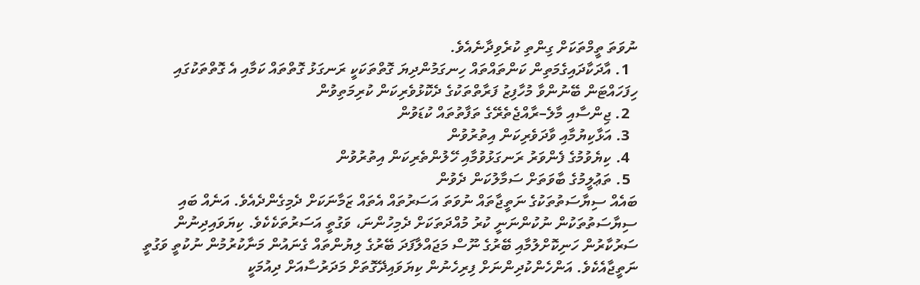ނުވަތަ ތީމްތަކަށް ގިންތި ކުރެވިދާނެއެވެ.
  1. އާދަކާދައިގެމަތިން ކަންތައްތައް ހިނގަމުންދިޔަ ގޮތްތަކަކީ ރަނގަޅު ގޮތްތައް ކަމާއި އެ ގޮތްތަކުގައި ހިފަހައްޓަން ބޭނުންވާ މުހާފިޒު ފަރާތްތަކުގެ ދެކޮޅުވެރިކަން ކުރިމަތިވުން
  2. ޖިންސާއި މާލެ–ރާއްޖެތެރޭގެ ތަފާތުތައް ކުޑަވުން
  3. އަޅާކިޔުމާއި ވާދަވެރިކަން އިތުރުވުން
  4. ކިޔެވުމުގެ ފެންވަރު ރަނގަޅުވުމާއި ހޭލުންތެރިކަން އިތުރުވުން
  5. ތަޢުލީމުގެ ބާވަތަށް ސަމާލުކަން ދެވުން
ބައެއް ސިޔާސަތުތަކުގެ ނަތީޖާތައް ނުވަތަ އަސަރުތައް އެތައް ޒަމާނަކަށް ދެމިގެންދެއެވެ. އަނެއް ބައި ސިޔާސަތުތަކުން ނުކުންނަނީ ކުރު މުއްދަތަކަށް ދެމިހުންނަ، ވަގުތީ އަސަރުތަކެކެވެ. ކިޔަވައިދިނުން ސަރުކާރުން ހަނިކޮށްލުމާއި ބޭރުގެ ނޫސް މަޖައްލާފަދަ ބޭރުގެ ލިޔުންތައް ގެނައުން މަނާކުރުމުން ނުކުތީ ވަގުތީ ނަތީޖާއެކެވެ. އަންހެންކުދިންނަށް ފިރިހެނުން ކިޔަވައިދޭގޮތަށް މަދަރުސާއަށް ދިއުމަކީ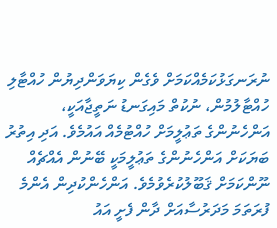ނުރަނގަޅުކަމެއްކަމަށް ވެގެން ކިޔަވަންދިޔުން ހުއްޓާލި ހުއްޓާލުމުން، ނުކުތް މައިގަނޑު ނަތީޖާއަކީ، އަންހެނުންގެ ތަޢުލީމަށް ހުއްޓުމެއް އައުމެވެ. އަދި އިތުރު ބަޔަކަށް އަންހެނުންގެ ތަޢުލީމަކީ ބޭނުން އެއްޗެއް ނޫންކަމަށް ޤަބޫލުކުރެވުމެވެ. އަންހެންކުދިން އެންމެ ފުރަތަމަ މަދަރުސާއަށް ދާން ފެށީ އައު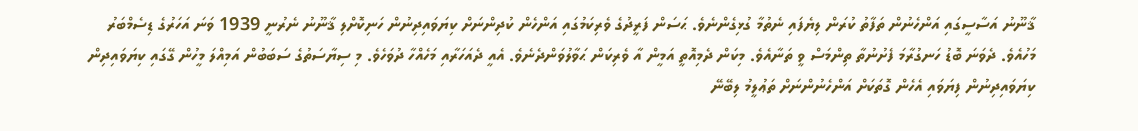ޤާނޫނު އަސާސީގައި އަންހެނުން ތަފާތު ކުރަން ލިޔެފައި ނެތުމާ ގުޅިގެންނެވެ. ޙަސަން ފަރީދުގެ ވެރިކަމުގައި އަންހެން ކުދިންނަށް ކިޔަވައިދިނުން ހަނިކޮށްލި ޤާނޫނު ނެރުނީ 1939 ވަނަ އަހަރުގެ ޑިސެމްބަރު މަހުއެވެ. ދެވަނަ ބޮޑު ހަނގުރާމަ ފެށުނުތާ ތިންމަސް ވީ ތަނާއެވެ. މިކަން ދެމިއޮތީ އަމީން އާ ވެރިކަން ޙަވާލުވަންދެނެވެ. އެއީ ދެއަހަރާއި މަހެއްހާ ދުވަހެވެ. މި ސިޔާސަތުގެ ސަބަބުން އަމިއްލަ މީހުން ގޭގައި ކިޔަވައިދިން ކިޔަވައިދިނުން ފިޔަވައި އެހެން ގޮތަކަށް އަންހެނުންނަށް ތަޢުލީމު ލިބޭނޭ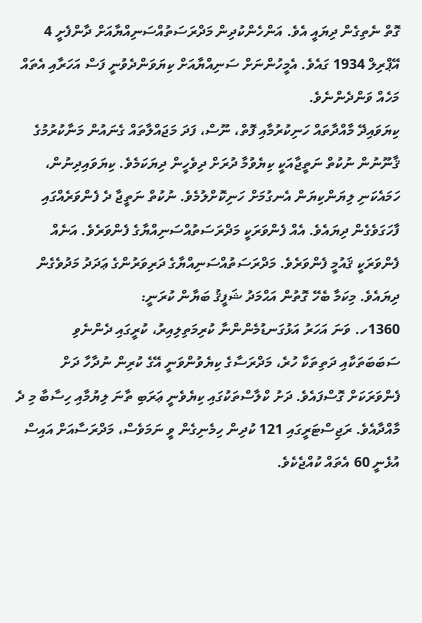ގޮތް ނެތިގެން ދިޔައީ އެވެ. އަންހެންކުދިން މަދްރަސަތުއްސަނިއްޔާއަށް ދާންފެށީ 4 އޭޕްރިލް 1934 ގައެވެ. އެމީހުންނަށް ސަނިއްޔާއަށް ކިޔަވަންދެވުނީ ފަސް އަހަރާއި އެތައް މަހެއް ވަންދެންނެވެ.
ކިޔަވައިދޭ މާއްދާތައް ހަނިކުރުމާއި ފޮތް، ނޫސް، ފަދަ މަޖައްލާތައް ގެނައުން މަނާކުރުމުގެ ޤާނޫނުން ނުކުތް ނަތީޖާއަކީ ކިޔެވުމާ ދުރަށް ދިވެހީން ދިޔަކަމެވެ. ކިޔަވައިދިނުން، ހަމައެކަނި ލިޔަންކިޔަން އެނގުމަށް ހަނިކޮށްލުމެވެ. ނުކުތް ނަތީޖާ ދެ ފެންވަރެއްގައި ފާހަގަވެގެން ދިޔައެވެ. އެއް ފެންވަރަކީ މަދްރަސަތުއްސަނިއްޔާގެ ފެންވަރެވެ. އަނެއް ފެންވަރަކީ ޤައުމީ ފެންވަރެވެ. މަދްރަސަތުއްސަނިއްޔާގެ ދަރިވަރުންގެ ޢަދަދު މަދުވެގެން ދިޔައެވެ. މިކަމާ ބެހޭ ގޮތުން އަޙްމަދު ޝަފީޤު ބަޔާން ކުރަނީ:
1360ހ. ވަނަ އަހަރު އަޅުގަނޑުމެންންނާ ކުރިމަތިލިއިރު، ކުރީގައި ދެންނެވި ސަބަބަތަކާއި ދަތިތަކާ ހުރެ، މަދްރަސާގެ ކިޔެވުންވަނީ އޭގެ ކުރިން ނުދާހާ ދަށް ފެންވަރަކަށް ގޮސްފައެވެ. ދަށު ކްލާސްތަކުގައި ކިޔެވެނީ ޢަރަބި ތާނަ ލިޔުމާއި ހިސާބާ މި ދެ މާއްދާއެވެ. ރަޖިސްޓަރީގައި 121 ކުދިން ހިމެނިގެން ވީ ނަމަވެސް، މަދްރަސާއަށް އައިސް އުޅެނީ 60 އެތައް ކުއްޖެކެވެ.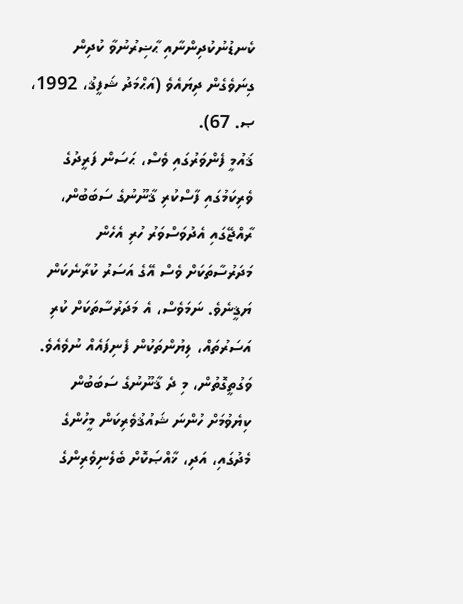ކެނޑުނުކުދިންނާއި ޙާޟިރުނުވާ ކުދިން ގިނަވެގެން ދިޔައެވެ (އަޙްމަދު ޝަފީޤު، 1992، ޞ. 67).
ޤައުމީ ފެންވަރުގައި ވެސް، ޙަސަން ފަރީދުގެ ވެރިކަމުގައި ފާސްކުރި ޤާނޫނުގެ ސަބަބުން، ރާއްޖޭގައި އެދުވަސްވަރު ހުރި އެހެން މަދަރުސާތަކަށް ވެސް އޭގެ އަސަރު ކުރާނެކަން ޔަޤީނެވެ. ނަމަވެސް، އެ މަދަރުސާތަކަށް ކުރި އަސަރުތައް، ލިޔުންތަކުން ފެނިފައެއް ނުވެއެވެ. ވަގުތީގޮތުން، މި ދެ ޤާނޫނުގެ ސަބަބުން ކިޔެވުމަށް ހުންނަ ޝައުޤުވެރިކަން މީހުންގެ މެދުގައި، އަދި، ޚާއްޞަކޮށް ބެލެނިވެރިންގެ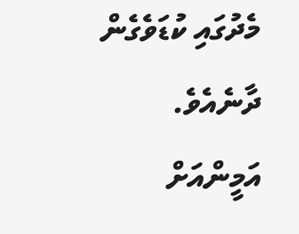މެދުގައި ކުޑަވެގެން ދާނެއެވެ. އަމީންއަށް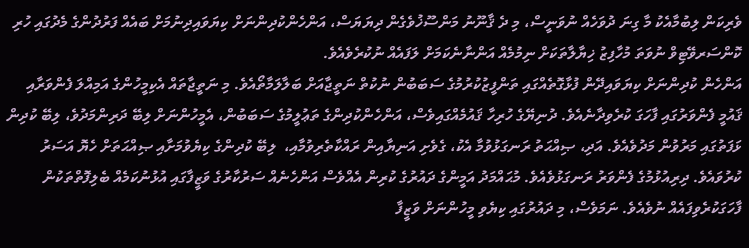ވެރިކަން ލިބުމާއެކު މާ ގިނަ ދުވަހެއް ނުވަނީސް، މި ދެ ޤާނޫނު މަންސޫޚުވެގެން ދިޔަޔަސް، އަންހެންކުދިންނަށް ކިޔަވައިދިނުމަށް ބައެއް ފަރުދުންގެ މެދުގައި ހުރި ކޮންސަރވޭޓިވް ނުވަތަ މުހާފިޒު ޚިޔާލާތަކަށް ނިމުމެއް އަންނާނެކަމަށް ލަފައެއް ނުކުރެވެއެވެ.
އަންހެން ކުދިންނަށް ކިޔަވައިދޭން ފުޅާގޮތެއްގައި ތަންފީޒުކުރުމުގެ ސަބަބުން ނުކުތް ނަތީޖާއަށް ބަލާލަމާތޯއެވެ. މި ނަތީޖާތައް އެކިމީހުންގެ އަމިއްލަ ފެންވަރާއި ޤައުމީ ފެންވަރުގައި ފާހަގަ ކުރެވިދާނެއެވެ. ދުނިޔޭގެ ހުރިހާ ޤައުމެއްގައިވެސް، އަންހެންކުދިންގެ ތަޢުލީމުގެ ސަބަބުން، އެމީހުންނަށް ލިބޭ ދަރިންމަދުވެ، ލިބޭ ކުދިން ޅަފަތުގައި މަރުވުން މަދުވެއެވެ. އަދި، ޞިއްޙަތު ރަނގަޅުވުމާ އެކު، ގެވެށި އަނިޔާއިން ރައްކާތެރިވުމާއި،  ލިބޭ ކުދިންގެ ކިޔެވުމަށާއި ޞިއްޙަތަށް ހެޔޮ އަސަރު ކުރުވައެވެ. ދިރިއުޅުމުގެ ފެންވަރު ރަނގަޅުވެއެވެ. މުޙައްމަދު އަމީންގެ ދައުރުގެ ކުރިން އެއްވެސް އަންހެނެއް ސަރުކާރުގެ ވަޒީފާގައި އުޅުނުކަމެއް ބެލިފޮތްތަކުން ފާހަގަކުރެވިފައެއް ނުވެއެވެ. ނަމަވެސް، މި ދައުރުގައި ކިޔެވި މީހުންނަށް ވަޒީފާ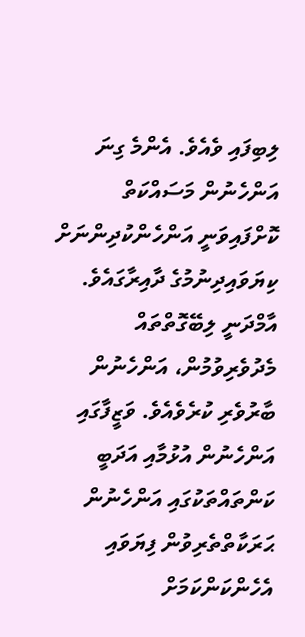ލިބިފައި ވެއެވެ. އެންމެ ގިނަ އަންހެނުން މަސައްކަތް ކޮށްފައިވަނީ އަންހެންކުދިންނަށް ކިޔަވައިދިނުމުގެ ދާއިރާގައެވެ. އާމްދަނީ ލިބޭގޮތްތައް މެދުވެރިވުމުން، އަންހެނުން ބާރުވެރި ކުރެވެއެވެ. ވަޒީފާގައި އަންހެނުން އުޅުމާއި އަދަބީ ކަންތައްތަކުގައި އަންހެނުން ޙަރަކާތްތެރިވުން ފިޔަވައި އެހެންކަންކަމަށް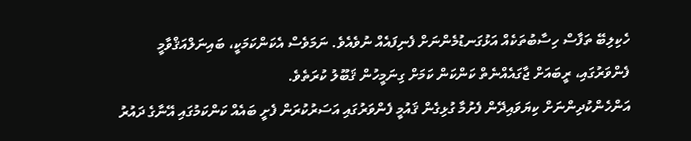ހެކިލިބޭ ތަފާސް ހިސާބުތަކެއް އަޅުގަނޑުމެންނަށް ފެނިފައެއް ނުވެއެވެ. ނަމަވެސް އެކަންކަމަކީ، ބައިނަލްއަޤްވާމީ ފެންވަރުގައި، ރީބައަށް ޖާގައެއްނެތް ކަންކަން ކަމަށް ގިނަމީހުން ޤަބޫލު ކުރަތެވެ.
އަންހެންކުދިންނަށް ކިޔަވައިދޭން ފެށުމާ ގުޅިގެން ޤައުމީ ފެންވަރުގައި އަސަރުކުރަން ފެށީ ބައެއް ކަންކަމުގައި އޭނާގެ ދައުރު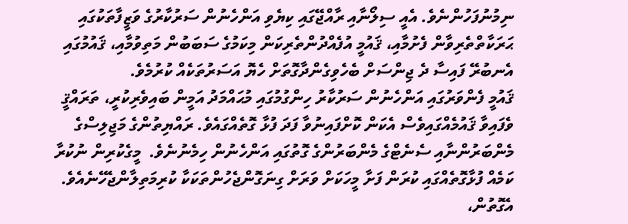ނިމުނުފަހުންނެވެ. އެއީ ސިލޯނާއި ރާއްޖޭގައި ކިޔެވި އަންހެނުން ސަރުކާރުގެ ވަޒީފާތަކުގައި ޙަރަކާތްތެރިވާން ފެށުމާއި، ޤައުމީ އުފެއްދުންތެރިކަން މިކަމުގެ ސަބަބުން މަތިވުމާއި، ޤައުމުގައި އެނބުރޭ ފައިސާ ދެ ޖިންސަށް ބެހެވިގެންދާގޮތަށް ހެޔޮ އަސަރުތަކެއް ކުރުމެވެ.
ޤައުމީ ފެންވަރުގައި އަންހެނުން ސަރުކާރު ހިންގުމުގައި މުޙައްމަދު އަމީން ބައިވެރިކުރީ، ތަރައްޤީ ވެފައިވާ ޤައުމެއްގައިވެސް އެކަން ކޮށްފައިނުވާ ފަދަ ފުޅާ ގޮތެއްގައެވެ. ރައްޔިތުންގެ މަޖިލިސްގެ މެންބަރުންނާއި ސެނެޓްގެ މެންބަރުންގެ ގޮތުގައި އަންހެނުން ހިމެނުނެވެ.  މީގެކުރިން ނުކުރާ ކަމެއް ފުޅާގޮތެއްގައި ކުރަން ފަށާ މީހަކަށް ވަރަށް ގިނަގޮންޖެހުންތަކަކާ ކުރިމަތިލާންޖެހޭނެއެވެ. އެގޮތުން،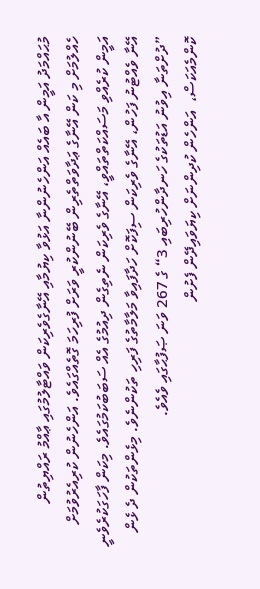މުޙައްމަދު އަމީން އާ ބައެއް އަންހެނުންނާ އަޅުވާ ކިޔުމާއި އޭނާގެވެރިކަން ވައްޓާލުމުގައި ޢާއްމު ރައްޔިތުން ހެއްލުމަށް މި ކަން އޭނާގެ ޢަދާވަތްތެރިން ބޭނުންކުރީ ވަރަށް ފުރިހަމަ ގޮތެއްގައެވެ. އަންހެނުން ކުރިއެރުވުމަށް އަމީން ކުރެއްވި މަސައްކަތްތައްވީ، އޭނާގެ ވެރިކަން ނެތިގެން ދިއުމުގެ އެއް ސަބަބުކަމުގައެވެ. މިކަން ފާހަގަކުރެވެނީ އޭނާ ވެއްޓުނު ފަހުން، އޭނާގެ ވެރިކަން ސިފަކޮށް ހަދާފައިވާ މަލާމާތުގެ ފަރިހި ތަކުންނެވެ. މިޅެންތަކުން ދެ ޅެން ”ދުށްތަނާ އިވުނު އަޑުތަކުގެ ހަނދާންހުރިބައި 3“ ގެ 267 ވަނަ ޞަފުޙާގައި ވެއެވެ.
ކޮންމެއަކަސް،  އަންހެން ކުދިންނަށް ކިޔަވައިދޭން ފެށުން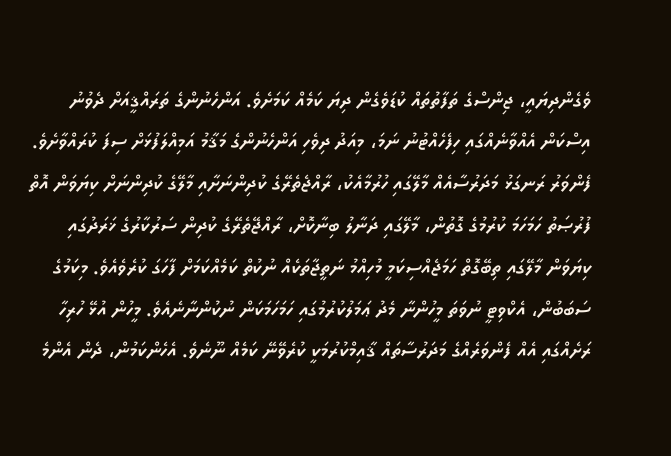ވެގެންދިޔައީ، ޖިންސްގެ ތަފާތުތައް ކުޑަވެގެން ދިޔަ ކަމެއް ކަމަށެވެ. އަންހެނުންގެ ތަރައްޤީއަށް ދެވުނު އިސްކަން އެއްވާނެއްގައި ހިފެހެއްޓުނު ނަމަ، މިއަދު ދިވެހި އަންހެނުންގެ މަޤާމު އަމިއްލަފުޅަށް ސިފަ ކުރައްވާށެވެ.
ފެންވަރު ރަނގަޅު މަދަރުސާއެއް މާލޭގައި ހުރުމާއެކު، ރާއްޖެތެރޭގެ ކުދިންނަށާއި މާލޭގެ ކުދިންނަށް ކިޔަވަން އޮތް ފުރުޞަތު ހަމަހަމަ ކުރުމުގެ ގޮތުން، މާލޭގައި ދަނާލު ބިނާކޮށް، ރާއްޖޭތެރޭގެ ކުދިން ސަރުކާރުގެ ޚަރަދުގައި ކިޔަވަން މާލޭގައި ތިބޭގޮތް ހަމަޖެއްސިކަމީ މުހިއްމު ނަތީޖާތަކެއް ނުކުތް ކަމެއްކަމަށް ފާހަގަ ކުރެވެއެވެ. މިކަމުގެ ސަބަބުން، އެކްވިޓީ ނުވަތަ މީހުންނާ މެދު ޢަމަލުކުރުމުގައި ހަމަހަމަކަން ނުކުންނާނެއެވެ. މީހުން އުޅޭ ހުރިހާ ރަށެއްގައި އެއް ފެންވަރެއްގެ މަދަރުސާތައް ޤާއިމްކުރުމަކީ ކުރެވޭނޭ ކަމެއް ނޫނެވެ. އެހެންކަމުން، ދެން އެންމެ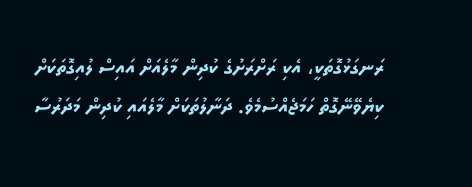ރަނގަޅުގޮތަކީ، އެކި ރަށްރަށުގެ ކުދިން މާލެއަށް އައިސް ލުއިގޮތަކަށް ކިޔެވޭނޭގޮތް ހަމަޖެއްސުމެވެ. ދަނާލުތަކަށް މާލެއައި ކުދިން މަދަރުސާ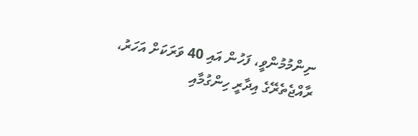ނިންމުމުންވީ، ފަހުން އައި 40 ވަރަކަށް އަހަރު، ރާއްޖެތެރޭގެ އިދާރީ ހިންގުމާއި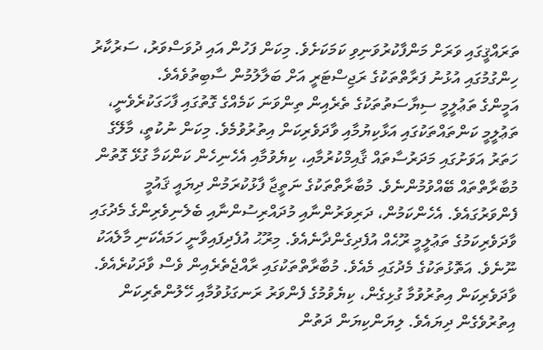ތަރައްޤީގައި ވަރަށް މަންފާކުރުވަނިވި ކަމަކަށެވެ. މިކަން ފަހުން އައި ދުވަސްވަރު، ސަރުކާރު ހިންގުމުގައި އުޅުނު ފަރާތްތަކުގެ ރަޖިސްޓަރީ އަށް ބަލާލުމުން ސާބިތުވެއެވެ.
އަމީންގެ ތަޢުލީމީ ސިޔާސަތުތަކުގެ ތެރެއިން ތިންވަނަ ކަމެއްގެ ގޮތުގައި ފާހަގަކުރެވެނީ، ތަޢުލީމީ ކަންތައްތަކުގައި އަޅާކިޔުމާއި ވާދަވެރިކަން އިތުރުވުމެވެ. މިކަން ނުކުތީ، މާލޭގެ ހަތަރު އަވަށުގައި މަދަރުސާތައް ޤާއިމްކުރުމާއި، ކިޔެވުމާއި އެހެނިހެން ކަންކަމާ ގުޅޭ ގޮތުން މުބާރާތްތައް ބޭއްވުމުންނެވެ. މުބާރާތްތަކުގެ ނަތީޖާ ފާޅުކުރަމުން ދިޔައީ ޤައުމީ ފެންވަރުގައެވެ. އެހެންކަމުން، ދަރިވަރުންނާއި މުދައްރިސުންނާއި ބެލެނިވެރިންގެ މެދުގައި ވާދަވެރިކަމުގެ ތަޢުލީމީ ރޫޙެއް އުފެދިގެންދާނެއެވެ. މިރޫޙު އުފެދިފައިވާނީ ހަމައެކަނި މާލެއަކު ނޫނެވެ. އަތޮޅުތަކުގެ މެދުގައި މެއެވެ. މުބާރާތްތަކުގައި ރާއްޖެތެރެއިން ވެސް ވާދަކުރެއެވެ.
ވާދަވެރިކަން އިތުރުވުމާ ގުޅިގެން، ކިޔެވުމުގެ ފެންވަރު ރަނގަޅުވުމާއި ހޭލުންތެރިކަން އިތުރުވެގެން ދިޔައެވެ. ލިޔަންކިޔަން ދަތުން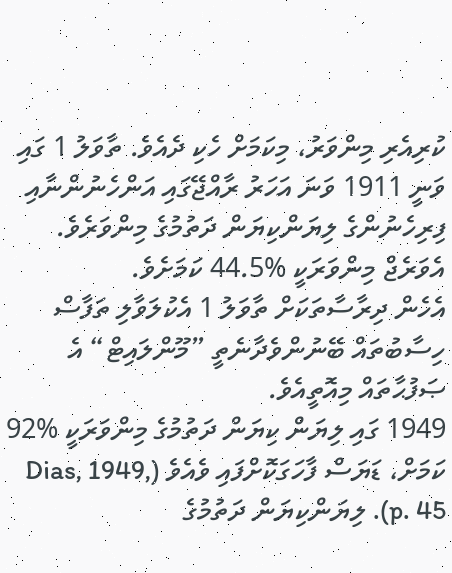ކުރިއެރި މިންވަރު، މިކަމަށް ހެކި ދެއެވެ. ތާވަލު 1 ގައި ވަނީ 1911 ވަނަ އަހަރު ރާއްޖޭގައި އަންހެނުންނާއި ފިރިހެނުންގެ ލިޔަންކިޔަން ދަތުމުގެ މިންވަރެވެ. އެވަރެޖް މިންވަރަކީ %44.5 ކަމަށެވެ.
އެހެން ދިރާސާތަކަށް ތާވަލު 1 އެކުލަވާލި ތަފާސް ހިސާބުތައް ބޭނުންވެދާނެތީ ”މޫންލައިޓް“ އެ ޞަފުޙާތައް މިއޮތީއެވެ.
1949 ގައި ލިޔަން ކިޔަން ދަތުމުގެ މިންވަރަކީ %92 ކަމަށް، ޑަޔަސް ފާހަގަކޮށްފައި ވެއެވެ (Dias, 1949, p. 45). ލިޔަންކިޔަން ދަތުމުގެ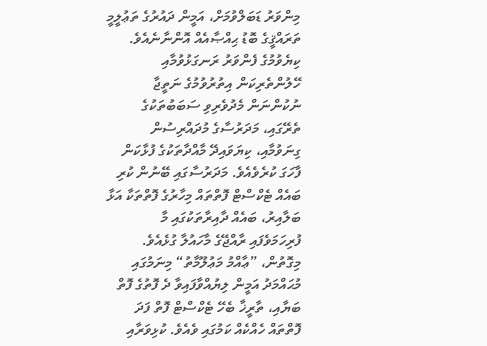މިންވަރު ޑަބަލްވުމަށް، އަމީން ދައުރުގެ ތަޢުލީމީ ތަރައްޤީގެ ބޮޑު ޙިއްޞާއެއް އޮންނާނެއެވެ. ކިޔެވުމުގެ ފެންވަރު ރަނގަޅުވުމާއި ހޭލުންތެރިކަން އިތުރުވުމުގެ ނަތީޖާ ނުކުންނަން މެދުވެރިވި ސަބަބުތަކުގެ ތެރޭގައި، މަދަރުސާގެ މުދައްރިސުން ގިނަވުމާއި، ކިޔަވައިދޭ މާއްދާތަކުގެ ފުޅާކަން ފާހަގަ ކުރެވެއެވެ. މަދަރުސާގައި ބޭނުން ކުރި ބައެއް ޓެކްސްޓް ފޮތްތައް މިހާރުގެ ފޮތްތަކާ އަޅާ ބަލާއިރު، ބައެއް ދާއިރާތަކުގައި މާ ފުރިހަމަވެފައި ރާއްޖޭގެ މާހައުލާ ގުޅެއެވެ. މިގޮތުން، ”ޢާއްމު މަޢުލޫމާތު“ މިނަމުގައި މުޙައްމަދު އަމީން ލިޔުއްވާފައިވާ ދެ ފޮތުގެ ފޮތް ބަޔާއި، ތާރީޚާ ބެހޭ ޓެކްސްޓް ފޮތް ފަދަ ފޮތްތައް ހެއްކެއް ކަމުގައި ވެއެވެ. ކުޅިވަރާއި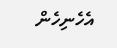އެހެނިހެން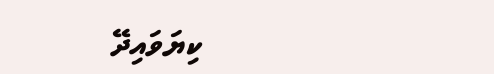ކިޔަވައިދޭ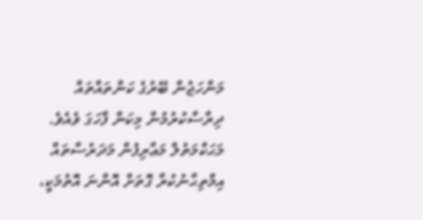މަންހަޖުން ބޭރުގެ ކަންތައްތައް ދިރާސާކުރުމުން މިކަން ފާހަގަ ވެއެވެ. މަޙަކްމަތުލް މަޢާރިފުން މަދަރުސާތައް އިމްތިޙާނުކުރާ ގޮތަށް އޮންނަ އޮތުމަކީ،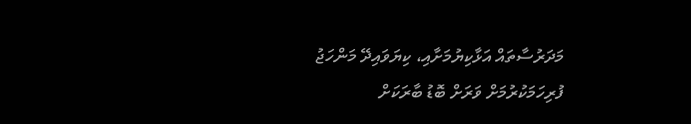މަދަރުސާތައް އަޅާކިޔުމަށާއި، ކިޔަވައިދޭ މަންހަޖު ފުރިހަމަކުރުމަށް ވަރަށް ބޮޑު ބާރަކަށް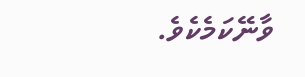ވާނޭކަމެކެވެ.